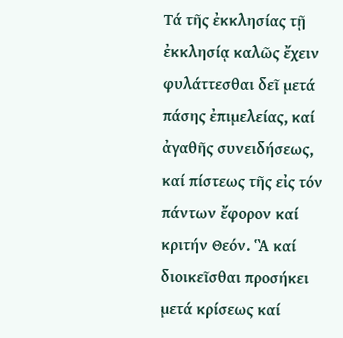Τά τῆς ἐκκλησίας τῇ ἐκκλησίᾳ καλῶς ἔχειν φυλάττεσθαι δεῖ μετά πάσης ἐπιμελείας, καί ἀγαθῆς συνειδήσεως, καί πίστεως τῆς εἰς τόν πάντων ἔφορον καί κριτήν Θεόν. Ἃ καί διοικεῖσθαι προσήκει μετά κρίσεως καί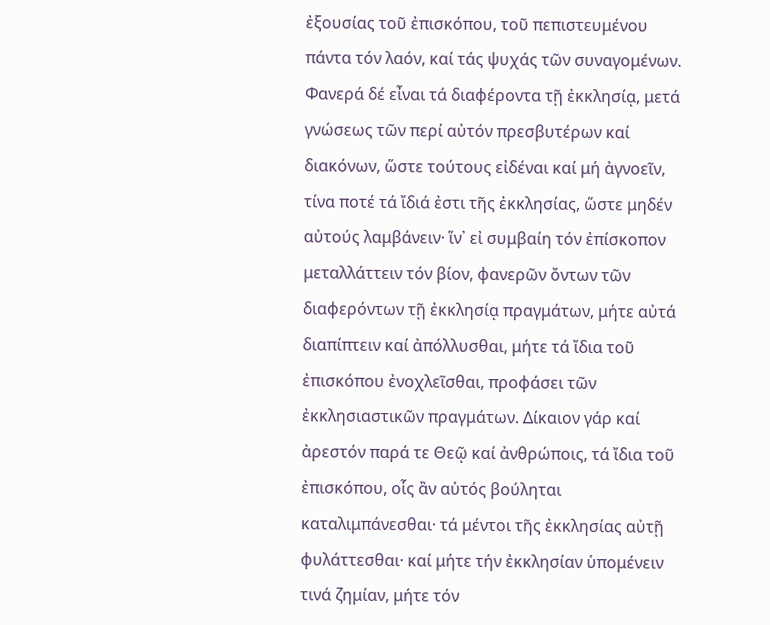ἐξουσίας τοῦ ἐπισκόπου, τοῦ πεπιστευμένου πάντα τόν λαόν, καί τάς ψυχάς τῶν συναγομένων. Φανερά δέ εἶναι τά διαφέροντα τῇ ἐκκλησίᾳ, μετά γνώσεως τῶν περί αὐτόν πρεσβυτέρων καί διακόνων, ὥστε τούτους εἰδέναι καί μή ἀγνοεῖν, τίνα ποτέ τά ἴδιά ἐστι τῆς ἐκκλησίας, ὥστε μηδέν αὐτούς λαμβάνειν· ἵν᾽ εἰ συμβαίη τόν ἐπίσκοπον μεταλλάττειν τόν βίον, φανερῶν ὄντων τῶν διαφερόντων τῇ ἐκκλησίᾳ πραγμάτων, μήτε αὐτά διαπίπτειν καί ἀπόλλυσθαι, μήτε τά ἴδια τοῦ ἐπισκόπου ἐνοχλεῖσθαι, προφάσει τῶν ἐκκλησιαστικῶν πραγμάτων. Δίκαιον γάρ καί ἀρεστόν παρά τε Θεῷ καί ἀνθρώποις, τά ἴδια τοῦ ἐπισκόπου, οἷς ἂν αὐτός βούληται καταλιμπάνεσθαι· τά μέντοι τῆς ἐκκλησίας αὐτῇ φυλάττεσθαι· καί μήτε τήν ἐκκλησίαν ὑπομένειν τινά ζημίαν, μήτε τόν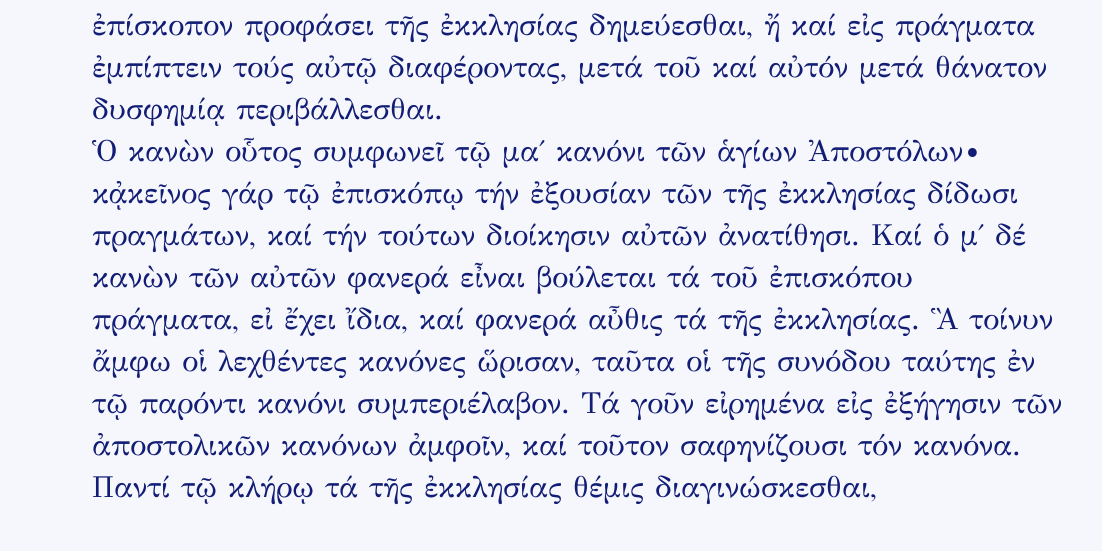ἐπίσκοπον προφάσει τῆς ἐκκλησίας δημεύεσθαι, ἤ καί εἰς πράγματα ἐμπίπτειν τούς αὐτῷ διαφέροντας, μετά τοῦ καί αὐτόν μετά θάνατον δυσφημίᾳ περιβάλλεσθαι.
Ὁ κανὼν οὗτος συμφωνεῖ τῷ μα΄ κανόνι τῶν ἁγίων Ἀποστόλων∙ κᾀκεῖνος γάρ τῷ ἐπισκόπῳ τήν ἐξουσίαν τῶν τῆς ἐκκλησίας δίδωσι πραγμάτων, καί τήν τούτων διοίκησιν αὐτῶν ἀνατίθησι. Καί ὁ μ΄ δέ κανὼν τῶν αὐτῶν φανερά εἶναι βούλεται τά τοῦ ἐπισκόπου πράγματα, εἰ ἔχει ἴδια, καί φανερά αὖθις τά τῆς ἐκκλησίας. Ἃ τοίνυν ἄμφω οἱ λεχθέντες κανόνες ὥρισαν, ταῦτα οἱ τῆς συνόδου ταύτης ἐν τῷ παρόντι κανόνι συμπεριέλαβον. Τά γοῦν εἰρημένα εἰς ἐξήγησιν τῶν ἀποστολικῶν κανόνων ἀμφοῖν, καί τοῦτον σαφηνίζουσι τόν κανόνα. Παντί τῷ κλήρῳ τά τῆς ἐκκλησίας θέμις διαγινώσκεσθαι,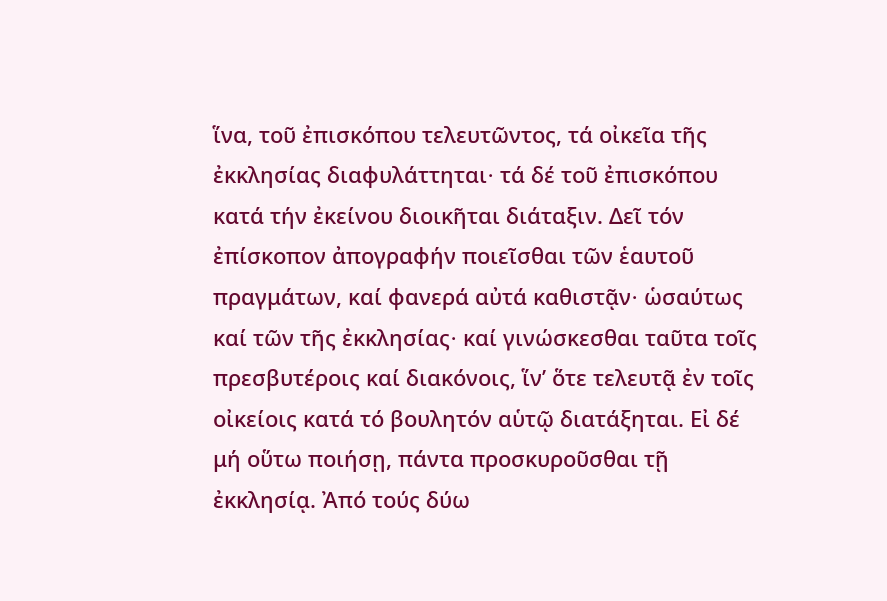ἵνα, τοῦ ἐπισκόπου τελευτῶντος, τά οἰκεῖα τῆς ἐκκλησίας διαφυλάττηται∙ τά δέ τοῦ ἐπισκόπου κατά τήν ἐκείνου διοικῆται διάταξιν. Δεῖ τόν ἐπίσκοπον ἀπογραφήν ποιεῖσθαι τῶν ἑαυτοῦ πραγμάτων, καί φανερά αὐτά καθιστᾷν∙ ὡσαύτως καί τῶν τῆς ἐκκλησίας∙ καί γινώσκεσθαι ταῦτα τοῖς πρεσβυτέροις καί διακόνοις, ἵν’ ὅτε τελευτᾷ ἐν τοῖς οἰκείοις κατά τό βουλητόν αὑτῷ διατάξηται. Εἰ δέ μή οὕτω ποιήσῃ, πάντα προσκυροῦσθαι τῇ ἐκκλησίᾳ. Ἀπό τούς δύω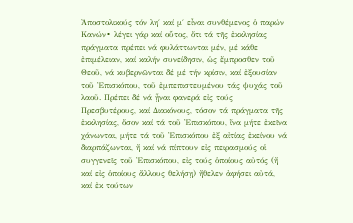Ἀποστολικούς τόν λη΄ καί μ΄ εἶναι συνθέμενος ὁ παρών Κανών∙ λέγει γάρ καί οὗτος, ὅτι τά τῆς ἐκκλησίας πράγματα πρέπει νά φυλάττωνται μέν, μέ κάθε ἐπιμέλειαν, καί καλήν συνείδησιν, ὡς ἔμπροσθεν τοῦ Θεοῦ, νά κυβερνῶνται δέ μέ τήν κρίσιν, καί ἐξουσίαν τοῦ Ἐπισκόπου, τοῦ ἐμπεπιστευμένου τάς ψυχάς τοῦ λαοῦ. Πρέπει δέ νά ᾖναι φανερά εἰς τούς Πρεσβυτέρους, καί Διακόνους, τόσον τά πράγματα τῆς ἐκκλησίας, ὅσον καί τά τοῦ Ἐπισκόπου, ἵνα μήτε ἐκεῖνα χάνωνται, μήτε τά τοῦ Ἐπισκόπου ἐξ αἰτίας ἐκείνου νά διαρπάζωνται, ἤ καί νά πίπτουν εἰς πειρασμούς οἱ συγγενεῖς τοῦ Ἐπισκόπου, εἰς τούς ὁποίους αὐτός (ἤ καί εἰς ὁποίους ἄλλους θελήσῃ) ἤθελεν ἀφήσει αὐτά, καί ἐκ τούτων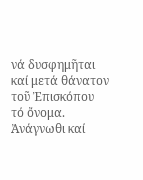νά δυσφημῆται καί μετά θάνατον τοῦ Ἐπισκόπου τό ὄνομα. Ἀνάγνωθι καί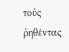τούς ῥηθέντας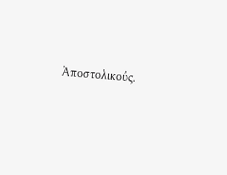Ἀποστολικούς.